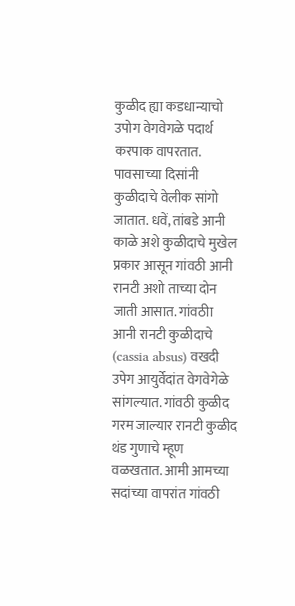कुळीद ह्या कडधान्याचो उपोग वेगवेगळे पदार्थ करपाक वापरतात.
पावसाच्या दिसांनी कुळीदाचे वेलीक सांगो जातात. धवें, तांबडे आनी काळे अशे कुळीदाचे मुखेल प्रकार आसून गांवठी आनी रानटी अशो ताच्या दोन जाती आसात. गांवठीा आनी रानटी कुळीदाचे (cassia absus) वखदी उपेग आयुर्वेदांत वेगवेगेळे सांगल्यात. गांवठी कुळीद गरम जाल्यार रानटी कुळीद थंड गुणाचे म्हूण वळखतात. आमी आमच्या सदांच्या वापरांत गांवठी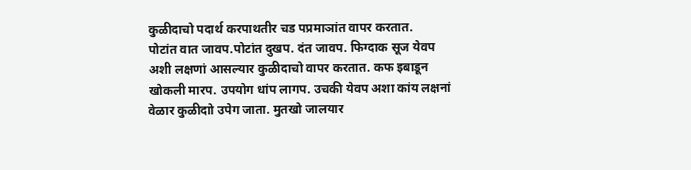कुळीदाचो पदार्थ करपाथतीर चड पप्रमाञांत वापर करतात.
पोटांत वात जावप.पोटांत दुखप. दंत जावप. फिग्दाक सूज येवप अशी लक्षणां आसल्यार कुळीदाचो वापर करतात. कफ इबाडून खोकली मारप. उपयोग धांप लागप. उचकी येवप अशा कांय लक्षनां वेळार कुळीदाो उपेग जाता. मुतखो जालयार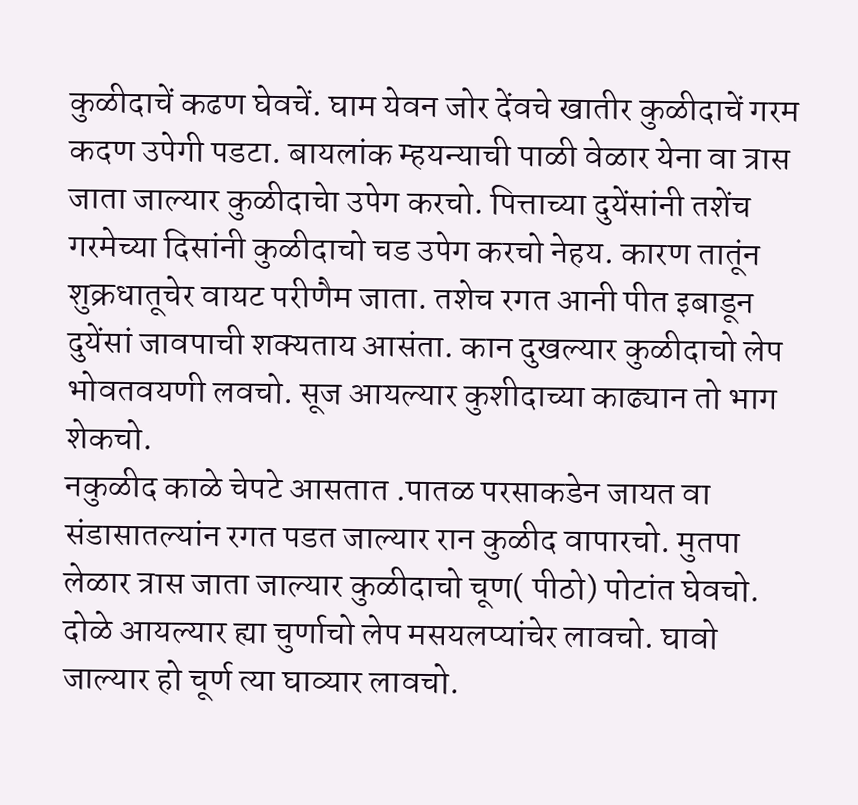कुळीदाचें कढण घेवचें. घाम येवन जोर देंवचे खातीर कुळीदाचें गरम कदण उपेगी पडटा. बायलांक म्हयन्याची पाळी वेळार येना वा त्रास जाता जाल्यार कुळीदाचेा उपेग करचो. पित्ताच्या दुयेंसांनी तशेंच गरमेच्या दिसांनी कुळीदाचो चड उपेग करचो नेहय. कारण तातूंन शुक्रधातूचेर वायट परीणैम जाता. तशेच रगत आनी पीत इबाडून दुयेंसां जावपाची शक्यताय आसंता. कान दुखल्यार कुळीदाचो लेप भोवतवयणी लवचो. सूज आयल्यार कुशीदाच्या काढ्यान तो भाग शेकचो.
नकुळीद काळे चेपटे आसतात .पातळ परसाकडेन जायत वा संडासातल्यांन रगत पडत जाल्यार रान कुळीद वापारचो. मुतपा लेळार त्रास जाता जाल्यार कुळीदाचो चूण( पीठो) पोटांत घेवचो. दोळे आयल्यार ह्या चुर्णाचो लेप मसयलप्यांचेर लावचो. घावो जाल्यार हो चूर्ण त्या घाव्यार लावचो.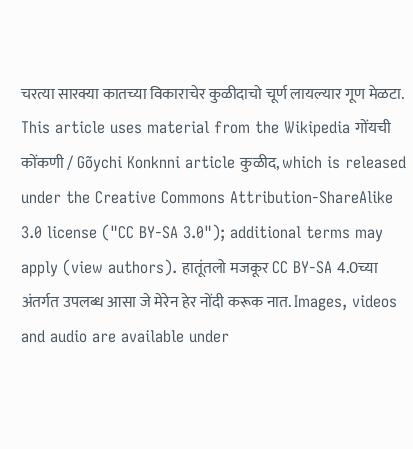चरत्या सारक्या कातच्या विकाराचेर कुळीदाचो चूर्ण लायल्यार गूण मेळटा.
This article uses material from the Wikipedia गोंयची कोंकणी / Gõychi Konknni article कुळीद, which is released under the Creative Commons Attribution-ShareAlike 3.0 license ("CC BY-SA 3.0"); additional terms may apply (view authors). हातूंतलो मजकूर CC BY-SA 4.0च्या अंतर्गत उपलब्ध आसा जे मेरेन हेर नोंदी करूक नात. Images, videos and audio are available under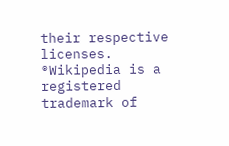their respective licenses.
®Wikipedia is a registered trademark of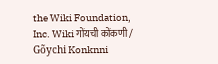the Wiki Foundation, Inc. Wiki गोंयची कोंकणी / Gõychi Konknni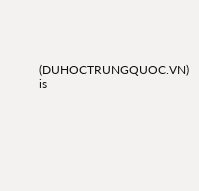(DUHOCTRUNGQUOC.VN) is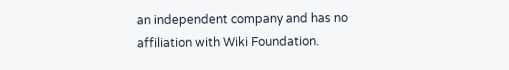an independent company and has no affiliation with Wiki Foundation.